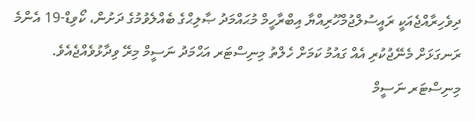ދިވެހިރާއްޖެއަކީ ރައީސުލްޖުމްހޫރިއްޔާ އިބްރާހީމް މުޙައްމަދު ޞާލިޙްގެ ބެއްލެވުމުގެ ދަށުން، ކޯވިޑް-19 އެންމެ ރަނގަޅަށް މެނޭޖުކުރި އެއް ގައުމު ކަމަށް ހެލްތު މިނިސްޓަރ އަޙްމަދު ނަސީމް މިރޭ ވިދާޅުވެއްޖެއެވެ.
މިނިސްޓަރ ނަސީމް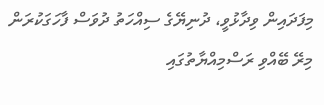މިފަދައިން ވިދާޅުވީ، ދުނިޔޭގެ ސިއްހަތު ދުވަސް ފާހަގަކުރަން މިރޭ ބޭއްވި ރަސްމިއްޔާތުގައި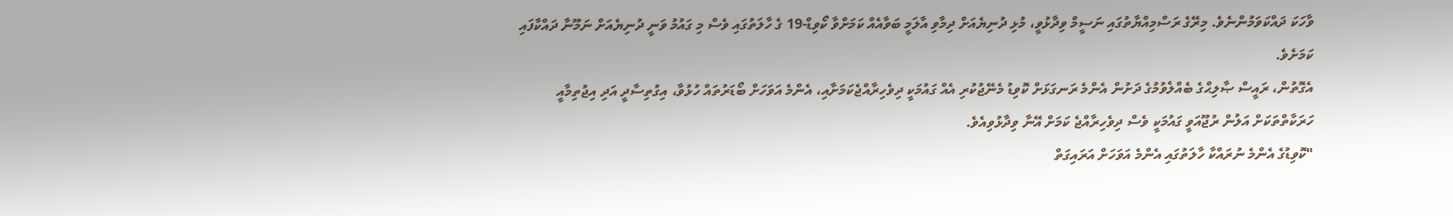ވާހަކަ ދައްކަވަމުންނެވެ. މިރޭގެ ރަސްމިއްޔާތުގައި ނަސީމް ވިދާޅުވީ، މުޅި ދުނިޔެއަށް ދިމާވި އާލަމީ ބަވާއެއް ކަމަށްވާ ކޯވިޑް-19 ގެ ހާލަތުގައި ވެސް މި ގައުމު ވަނީ ދުނިޔެއަށް ނަމޫނާ ދައްކާފައި ކަމަށެވެ.
އެގޮތުން، ރައީސް ޞާލިޙްގެ ބެއްލެވުމުގެ ދަށުން އެންމެ ރަނގަޅަށް ކޮވިޑު މެނޭޖުކުރި އެއް ގައުމަކީ ދިވެހިރާއްޖެކަމަށާއި، އެންމެ އަވަހަށް ބޯޑަރުތައް ހުޅުވާ، އިގުތިސާދީ އަދި އިޖުތިމާއީ ހަރަކާތްތަކަށް އަލުން ރުޖޫއަވީ ގައުމަކީ ވެސް ދިވެހިރާއްޖެ ކަމަށް އޭނާ ވިދާޅުވިއެވެ.
"ކޮވިޑުގެ އެންމެ ނުރައްކާ ހާލަތުގައި އެންމެ އަވަހަށް އަރައިގަތް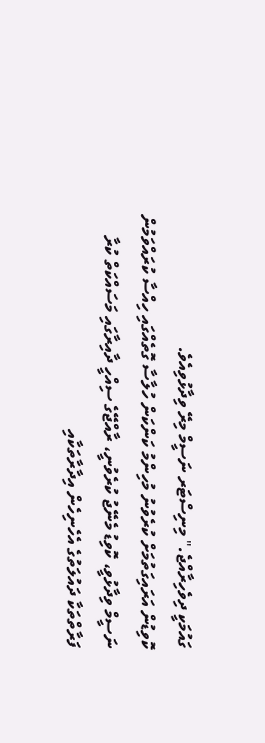ގައުމަކީ ދިވެހިރާއްޖެ." މިނިސްޓަރ ނަސީމް މިރޭ ވިދާޅުވިއެވެ.
ކޮވިޑުން އަރައިގަތުމަށް ކުރެވުނު މުހިންމު ކަންކަން ހުލާސާ ގޮތެއްގައި ހިއްސާ ކުރައްވަމުން ނަސީމް ވިދާޅުވީ، ކޮވިޑު މެނޭޖު ކުރެވުނީ، ރާއްޖޭގެ ސިއްހީ ދާއިރާގައި މަސައްކަތް ކުރާ ފަރާތްތަކާ ދައުލަތުގެ އެހެނިހެން އިދާރާތަކާއި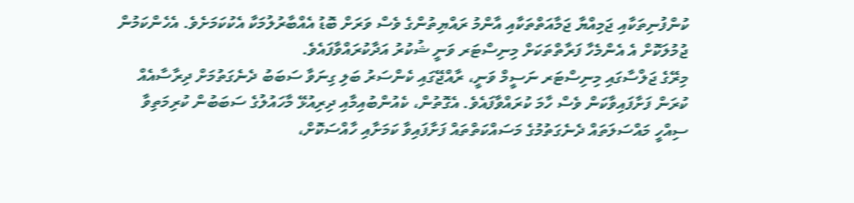ކުންފުނިތަކާއި ޖަމިއްޔާ ޖަމާއަތްތަކާއި އާންމު ރައްޔިތުންގެ ވެސް ވަރަށް ބޮޑު އެއްބާރުލުމަކާ އެކުކަމަށެވެ. އެހެންކަމުން ޖުމުލަކޮށް އެ އެންމެހާ ފަރާތްތަކަށް މިނިސްޓަރ ވަނީ ޝުކުރު އަދާކުރައްވާފައެވެ.
މިރޭގެ ޖަލްސާގައި މިނިސްޓަރ ނަސީމް ވަނީ، ރާއްޖޭގައި ކެންސަރު ބަލި ގިނަވާ ސަބަބު ދެނެގަތުމަށް ދިރާސާއެއް ކުރަން ފަށާފައިވާކަން ވެސް ހާމަ ކުރައްވާފައެވެ. އެގޮތުން، ކެއުންބުއިމާއި ދިރިއުޅޭ މާހައުލުގެ ސަބަބުން ކުރިމަތިވާ ސިއްހީ މައްސަލަތައް ދެނެގަތުމުގެ މަސައްކަތްތައް ފަށާފައިވާ ކަމަށާއި ހާއްސަކޮށް،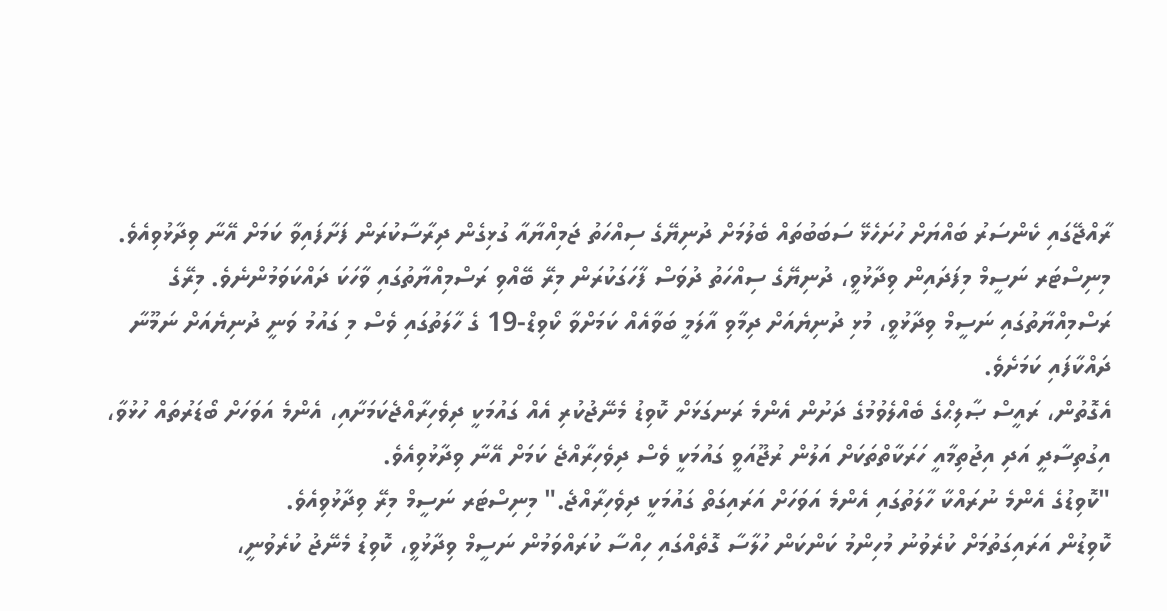ރާއްޖޭގައި ކެންސަރު ބައްޔަށް ހުށަހެޅޭ ސަބަބުތައް ބެލުމަށް ދުނިޔޭގެ ސިއްހަތު ޖަމިއްޔާއާ ގުޅިގެން ދިރާސާކުރަން ފަށާފައިވާ ކަމަށް އޭނާ ވިދާޅުވިއެވެ.
މިނިސްޓަރ ނަސީމް މިފަދައިން ވިދާޅުވީ، ދުނިޔޭގެ ސިއްހަތު ދުވަސް ފާހަގަކުރަން މިރޭ ބޭއްވި ރަސްމިއްޔާތުގައި ވާހަކަ ދައްކަވަމުންނެވެ. މިރޭގެ ރަސްމިއްޔާތުގައި ނަސީމް ވިދާޅުވީ، މުޅި ދުނިޔެއަށް ދިމާވި އާލަމީ ބަވާއެއް ކަމަށްވާ ކޯވިޑް-19 ގެ ހާލަތުގައި ވެސް މި ގައުމު ވަނީ ދުނިޔެއަށް ނަމޫނާ ދައްކާފައި ކަމަށެވެ.
އެގޮތުން، ރައީސް ޞާލިޙްގެ ބެއްލެވުމުގެ ދަށުން އެންމެ ރަނގަޅަށް ކޮވިޑު މެނޭޖުކުރި އެއް ގައުމަކީ ދިވެހިރާއްޖެކަމަށާއި، އެންމެ އަވަހަށް ބޯޑަރުތައް ހުޅުވާ، އިގުތިސާދީ އަދި އިޖުތިމާއީ ހަރަކާތްތަކަށް އަލުން ރުޖޫއަވީ ގައުމަކީ ވެސް ދިވެހިރާއްޖެ ކަމަށް އޭނާ ވިދާޅުވިއެވެ.
"ކޮވިޑުގެ އެންމެ ނުރައްކާ ހާލަތުގައި އެންމެ އަވަހަށް އަރައިގަތް ގައުމަކީ ދިވެހިރާއްޖެ." މިނިސްޓަރ ނަސީމް މިރޭ ވިދާޅުވިއެވެ.
ކޮވިޑުން އަރައިގަތުމަށް ކުރެވުނު މުހިންމު ކަންކަން ހުލާސާ ގޮތެއްގައި ހިއްސާ ކުރައްވަމުން ނަސީމް ވިދާޅުވީ، ކޮވިޑު މެނޭޖު ކުރެވުނީ،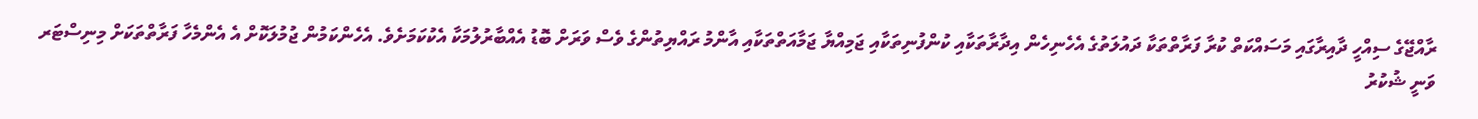ރާއްޖޭގެ ސިއްހީ ދާއިރާގައި މަސައްކަތް ކުރާ ފަރާތްތަކާ ދައުލަތުގެ އެހެނިހެން އިދާރާތަކާއި ކުންފުނިތަކާއި ޖަމިއްޔާ ޖަމާއަތްތަކާއި އާންމު ރައްޔިތުންގެ ވެސް ވަރަށް ބޮޑު އެއްބާރުލުމަކާ އެކުކަމަށެވެ. އެހެންކަމުން ޖުމުލަކޮށް އެ އެންމެހާ ފަރާތްތަކަށް މިނިސްޓަރ ވަނީ ޝުކުރު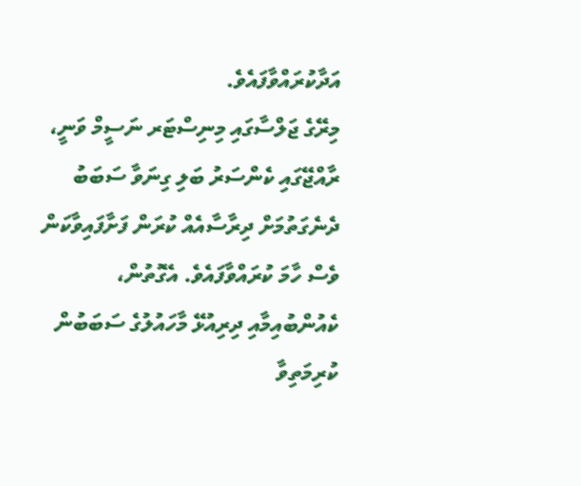އަދާކުރައްވާފައެވެ.
މިރޭގެ ޖަލްސާގައި މިނިސްޓަރ ނަސީމް ވަނީ، ރާއްޖޭގައި ކެންސަރު ބަލި ގިނަވާ ސަބަބު ދެނެގަތުމަށް ދިރާސާއެއް ކުރަން ފަށާފައިވާކަން ވެސް ހާމަ ކުރައްވާފައެވެ. އެގޮތުން، ކެއުންބުއިމާއި ދިރިއުޅޭ މާހައުލުގެ ސަބަބުން ކުރިމަތިވާ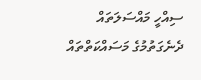ސިއްހީ މައްސަލަތައް ދެނެގަތުމުގެ މަސައްކަތްތައް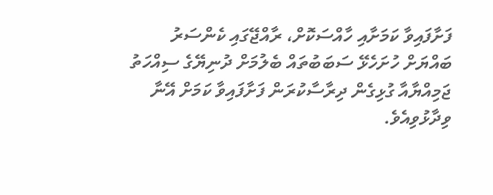ފަށާފައިވާ ކަމަށާއި ހާއްސަކޮށް، ރާއްޖޭގައި ކެންސަރު ބައްޔަށް ހުށަހެޅޭ ސަބަބުތައް ބެލުމަށް ދުނިޔޭގެ ސިއްހަތު ޖަމިއްޔާއާ ގުޅިގެން ދިރާސާކުރަން ފަށާފައިވާ ކަމަށް އޭނާ ވިދާޅުވިއެވެ.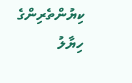ކިޔުންތެރިންގެ ހިޔާލު